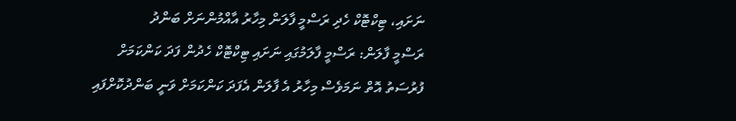ނަށައި، ޓިކްޓޮކް ހެދި ރަސްމީ ފާލަން މިހާރު އާއްމުންނަށް ބަންދު
ރަސްމީ ފާލަން: ރަސްމީ ފާލަމުގައި ނަށައި ޓިކްޓޮކް ހެދުން ފަދަ ކަންކަމަށް ފުރުސަތު އޮތް ނަމަވެސް މިހާރު އެ ފާލަން އެފަދަ ކަންކަމަށް ވަނީ ބަންދުކޮށްފައި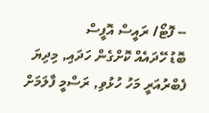-- ފޮޓޯ/ ރައީސް އޮފީސް
ބޮޑު ހޭދައެއް ކޮށްގެން ހަދައި, މިދިޔަ ފެބްރުއަރީ މަހު ހުޅުވި, ރަސްމީ ފާލަމަށް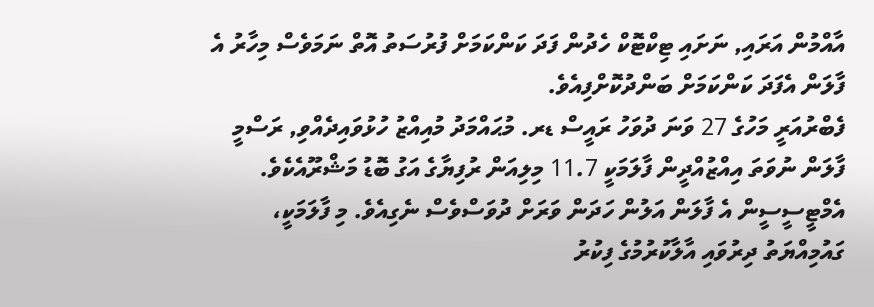އާއްމުން އަރައި, ނަށައި ޓިކްޓޮކް ހެދުން ފަދަ ކަންކަމަށް ފުރުސަތު އޮތް ނަމަވެސް މިހާރު އެ ފާލަން އެފަދަ ކަންކަމަށް ބަންދުކޮށްފިއެވެ.
ފެބްރުއަރީ މަހުގެ 27 ވަނަ ދުވަހު ރައީސް ޑރ. މުޙައްމަދު މުއިއްޒު ހުޅުވައިދެއްވި, ރަސްމީ ފާލަން ނުވަތަ އިއްޒުއްދީން ފާލަމަކީ 11.7 މިލިއަން ރުފިޔާގެ އަގު ބޮޑު މަޝްރޫއެކެވެ. އެމްޓީސީސީން އެ ފާލަން އަލުން ހަދަން ވަރަށް ދުވަސްވެސް ނެގިއެވެ. މި ފާލަމަކީ، ގައުމިއްޔަތު ދިރުވައި އާލާކުރުމުގެ ފިކުރު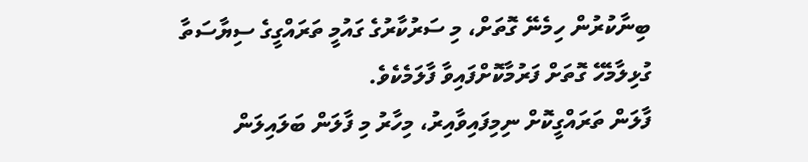ބިނާކުރުން ހިމެނޭ ގޮތަށް، މި ސަރުކާރުގެ ގައުމީ ތަރައްގީގެ ސިޔާސަތާ ގުޅިލާމެހޭ ގޮތަށް ފަރުމާކޮށްފައިވާ ފާލަމެކެވެ.
ފާލަން ތަރައްގީކޮށް ނިމިފައިވާއިރު، މިހާރު މި ފާލަން ބަލައިލަން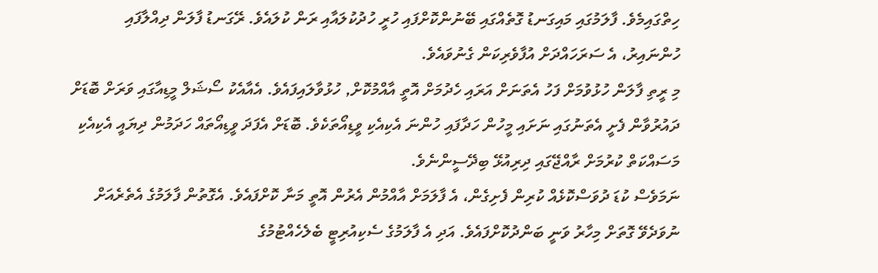ހިތްގައިމެވެ. ފާލަމުގައި މައިގަނޑު ގޮތެއްގައި ބޭނުންކޮށްފައި ހުރީ ހުދުކުލައާއި ރަން ކުލައެވެ. ރޭގަނޑު ފާލަން ދިއްލާފައި ހުންނައިރު، އެ ސަރަހައްދަށް އުފާވެރިކަން ގެނުވައެވެ.
މި ރީތި ފާލަން ހުޅުވުމަށް ފަހު އެތަނަށް އަރައި ހެދުމަށް އޮތީ އާއްމުކޮށް, ހުޅުވާލައިފައެވެ. އެއާއެކު ސޯޝަލް މީޑިއާގައި ވަރަށް ބޮޑަށް ދައުރުވާން ފެށީ އެތަނުގައި ނަށައި މީހުން ހަދާފައި ހުންނަ އެކިއެކި ވީޑިއޯތަކެވެ. ބޮޑަށް އެފަދަ ވީޑިއޯތައް ހަދަމުން ދިޔައީ އެކިއެކި މަސައްކަތް ކުރުމަށް ރާއްޖޭގައި ދިރިއުޅޭ ބިދޭސީންނެވެ.
ނަމަވެސް ކުޑަ ދުވަސްކޮޅެއް ކުރިން ފެށިގެން، އެ ފާލަމަށް އާއްމުން އެރުން އޮތީ މަނާ ކޮށްފައެވެ. އެގޮތުން ފާލަމުގެ އެތެރެއަށް ނުވަދެވޭ ގޮތަށް މިހާރު ވަނީ ބަންދުކޮށްފައެވެ. އަދި އެ ފާލަމުގެ ސެކިއުރިޓީ ބެލެހެއްޓުމުގެ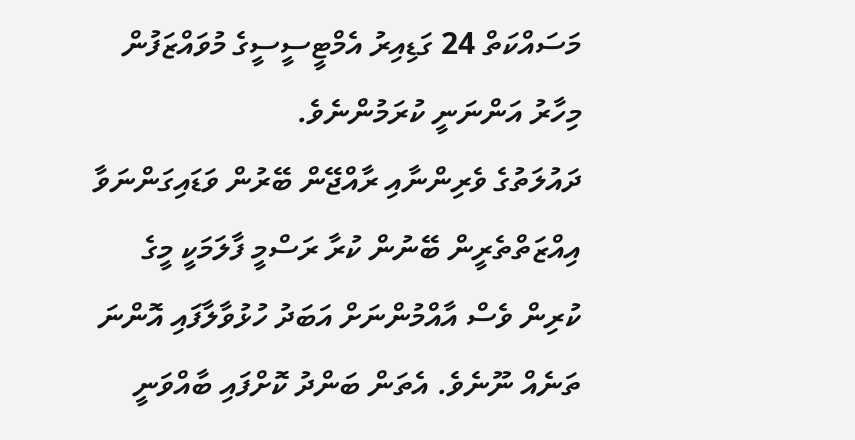މަސައްކަތް 24 ގަޑިއިރު އެމްޓީސީސީގެ މުވައްޒަފުން މިހާރު އަންނަނީ ކުރަމުންނެވެ.
ދައުލަތުގެ ވެރިންނާއި ރާއްޖޭން ބޭރުން ވަޑައިގަންނަވާ އިއްޒަތްތެރީން ބޭނުން ކުރާ ރަސްމީ ފާލަމަކީ މީގެ ކުރިން ވެސް އާއްމުންނަށް އަބަދު ހުޅުވާލާފައި އޮންނަ ތަނެއް ނޫނެވެ. އެތަން ބަންދު ކޮށްފައި ބާއްވަނީ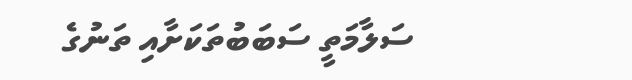ސަލާމަތީ ސަބަބުތަކަށާއި ތަނުގެ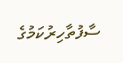ސާފުތާހިރުކަމުގެ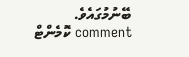ބޭނުމުގައެވެ.
comment ކޮމެންޓް